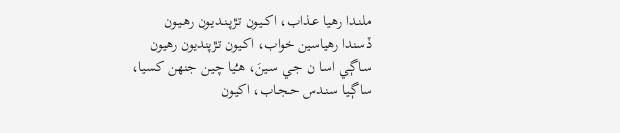ملنـدا رهـيا عـذاب، اکــيـون تـڙپـنـديـون رهـيـون
ڏسندا رهياسين خواب، اکـيون تـڙپنديون رهيون
سـاڳـي اسـا ن جـي سـينَ، هـُيا چيـن جنھن کسيا،
ساڳـيـا سنـدس حـجـاب، اکيـون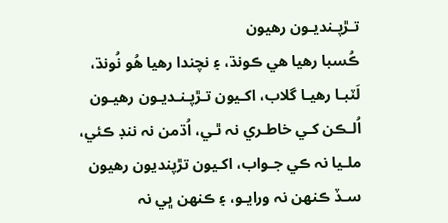تـڙپـنديـون رهيون
ڪُسبا رهيا هي ڪونڌ، ۽ نچندا رهيا هُو نُونڌ،
لَٽبـا رهيـا گلاب، اکـيون تـڙپـنـديـون رهيـون
اُلـڪن کـي خاطـري نہ ٿـي، اُڌمن نہ ننڊ ڪئي،
ملـيا نہ ڪي جـواب، اکـيون تڙپنديون رهيون
سـڏ ڪنھن نہ ورايـو، ۽ ڪنھن ڀي نہ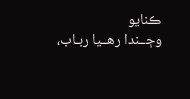ڪنايو
وڄــندا رهــيا ربـاب،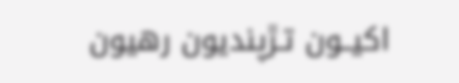اکيــون تـڙپنديون رهيون